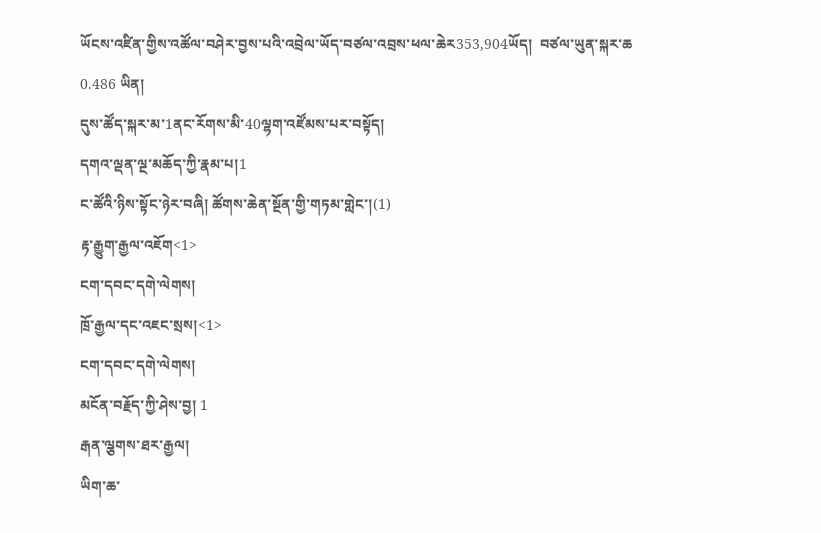ཡོངས་འཛིན་གྱིས་འཚོལ་བཤེར་བྱས་པའི་འབྲེལ་ཡོད་བཙལ་འབྲས་ཕལ་ཆེར353,904ཡོད།  བཙལ་ཡུན་སྐར་ཆ 0.486 ཡིན།
དུས་ཚོད་སྐར་མ་1ནང་རོགས་མི་40ལྷག་འཛོམས་པར་བསྟོད།
དགའ་ལྡན་ལྔ་མཆོད་ཀྱི་རྣམ་པ།1
ང་ཚོའི་ཉིས་སྟོང་ཉེར་བཞི། ཚོགས་ཆེན་སྔོན་གྱི་གཏམ་གླེང་།(1)
རྟ་རྒྱུག་རྒྱལ་འཇོག<1>
ངག་དབང་དགེ་ལེགས།
ཁྲོ་རྒྱལ་དང་འཇང་སྲས།<1>
ངག་དབང་དགེ་ལེགས།
མངོན་བརྗོད་ཀྱི་ཤེས་བྱ། 1
རྒན་ལྕགས་ཐར་རྒྱལ།
ཡིག་ཆ་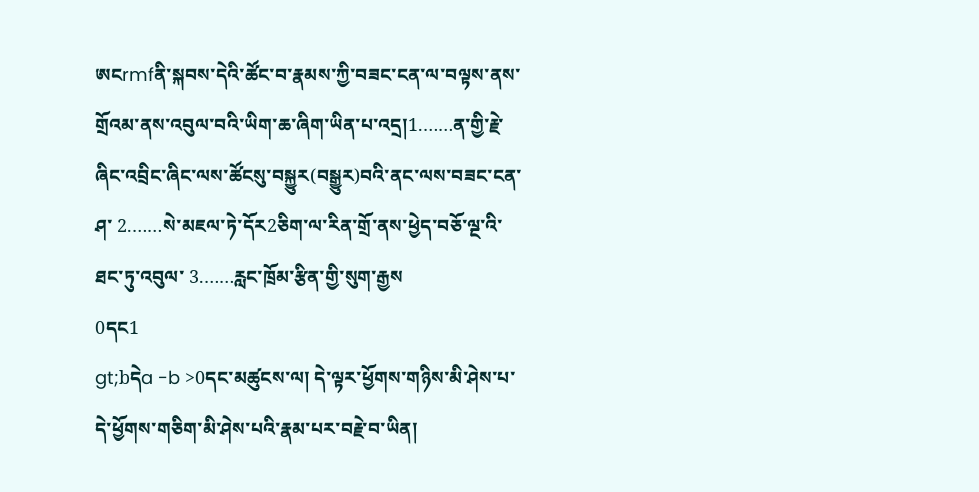ཨངrmfནི་སྐབས་དེའི་ཚོང་བ་རྣམས་ཀྱི་བཟང་ངན་ལ་བལྟས་ནས་གྲོའམ་ནས་འབུལ་བའི་ཡིག་ཆ་ཞིག་ཡིན་པ་འདྲ།1.……ན་གྱི་རྗེ་ཞིང་འབྲིང་ཞིང་ལས་ཚོངསུ་བསྐྱུར(བསྒྱུར)བའི་ནང་ལས་བཟང་ངན་ཤ་ 2.……སེ་མཇལ་ཏེ་དོར2ཅིག་ལ་རིན་གྲོ་ནས་ཕྱེད་བཅོ་ལྔ་འི་ཐང་ཏུ་འབུལ་ 3.……རླང་ཁྲོམ་རྩིན་གྱི་སུག་རྒྱས
0དང1
gt;bདེa -b >0དང་མཚུངས་ལ། དེ་ལྟར་ཕྱོགས་གཉིས་མི་ཤེས་པ་དེ་ཕྱོགས་གཅིག་མི་ཤེས་པའི་རྣམ་པར་བརྗེ་བ་ཡིན།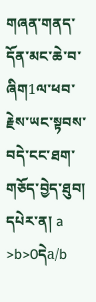གཞན་གནད་དོན་མང་ཆེ་བ་ཞིག1ལ་ཕབ་རྗེས་ཡང་སྟབས་བདེ་ངང་ཐག་གཅོད་བྱེད་ཐུབ། དཔེར་ན། a >b>0དེa/b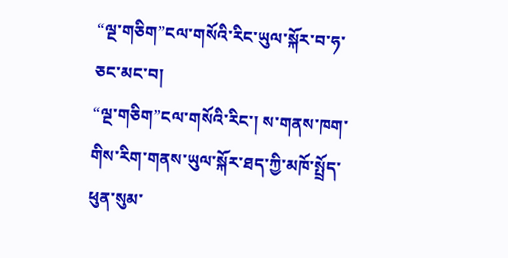“ལྔ་གཅིག”ངལ་གསོའི་རིང་ཡུལ་སྐོར་བ་ཧ་ཅང་མང་བ།
“ལྔ་གཅིག”ངལ་གསོའི་རིང་། ས་གནས་ཁག་གིས་རིག་གནས་ཡུལ་སྐོར་ཐད་ཀྱི་མཁོ་སྤྲོད་ཕུན་སུམ་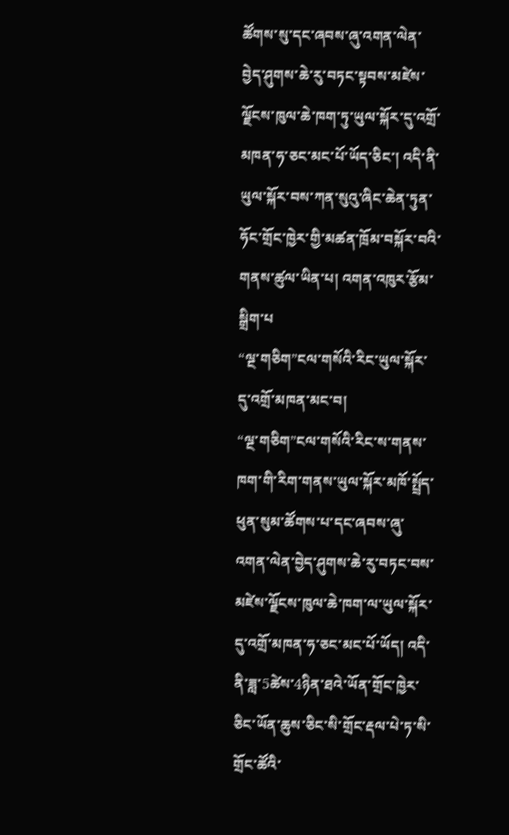ཚོགས་སུ་དང་ཞབས་ཞུ་འགན་ལེན་བྱེད་ཤུགས་ཆེ་རུ་བཏང་སྟབས་མཛེས་ལྗོངས་ཁུལ་ཆེ་ཁག་ཏུ་ཡུལ་སྐོར་དུ་འགྲོ་མཁན་ཧ་ཅང་མང་པོ་ཡོད་ཅིང་། འདི་ནི་ཡུལ་སྐོར་བས་ཀན་སུའུ་ཞིང་ཆེན་ཏུན་ཧོང་གྲོང་ཁྱེར་གྱི་མཚན་ཁྲོམ་བསྐོར་བའི་གནས་ཚུལ་ཡིན་པ། འགན་འཁུར་རྩོམ་སྒྲིག་པ
“ལྔ་གཅིག”ངལ་གསོའི་རིང་ཡུལ་སྐོར་དུ་འགྲོ་མཁན་མང་བ།
“ལྔ་གཅིག”ངལ་གསོའི་རིང་ས་གནས་ཁག་གི་རིག་གནས་ཡུལ་སྐོར་མཁོ་སྤྲོད་ཕུན་སུམ་ཚོགས་པ་དང་ཞབས་ཞུ་འགན་ལེན་བྱེད་ཤུགས་ཆེ་རུ་བཏང་བས་མཛེས་ལྗོངས་ཁུལ་ཆེ་ཁག་ལ་ཡུལ་སྐོར་དུ་འགྲོ་མཁན་ཧ་ཅང་མང་པོ་ཡོད། འདི་ནི་ཟླ་5ཚེས་4ཉིན་ཐའེ་ཡོན་གྲོང་ཁྱེར་ཅིང་ཡོན་ཆུས་ཅིང་སི་གྲོང་རྡལ་པེ་ཏ་སི་གྲོང་ཚོའི་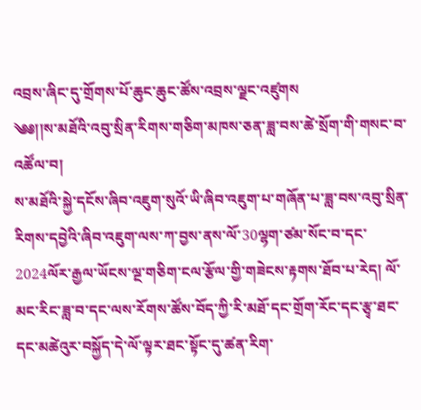འབྲས་ཞིང་དུ་གྲོགས་པོ་ཆུང་ཆུང་ཚོས་འབྲས་ལྗང་འཛུགས
༄༅།།ས་མཐོའི་འབུ་སྲིན་རིགས་གཅིག་མཁས་ཅན་ཟླ་བས་ཚེ་སྲོག་གི་གསང་བ་འཚོལ་བ།
ས་མཐོའི་སྐྱེ་དངོས་ཞིབ་འཇུག་སུའོ་ཡི་ཞིབ་འཇུག་པ་གཞོན་པ་ཟླ་བས་འབུ་སྲིན་རིགས་དབྱེའི་ཞིབ་འཇུག་ལས་ཀ་བྱས་ནས་ལོ་30ལྷག་ཙམ་སོང་བ་དང་2024ལོར་རྒྱལ་ཡོངས་ལྔ་གཅིག་ངལ་རྩོལ་གྱི་གཟེངས་རྟགས་ཐོབ་པ་རེད། ལོ་མང་རིང་ཟླ་བ་དང་ལས་རོགས་ཚོས་བོད་ཀྱི་རི་མཐོ་དང་གྲོག་རོང་དང་རྩྭ་ཐང་དང་མཚེའུར་བསྐྱོད་དེ་ལོ་ལྟར་ཐང་སྟོང་དུ་ཚན་རིག་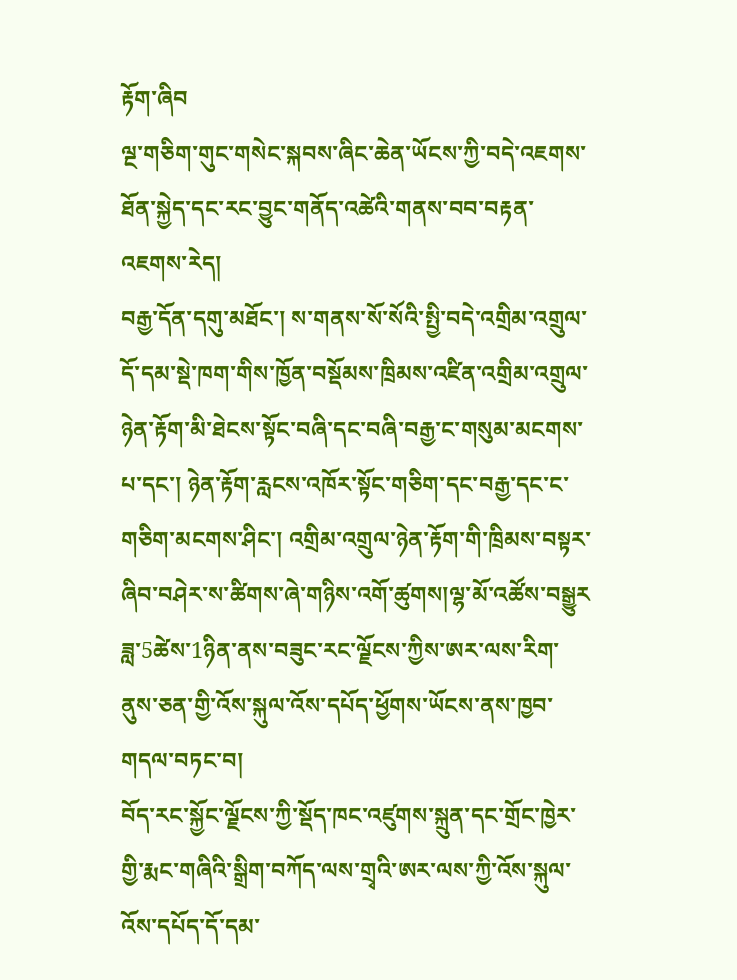རྟོག་ཞིབ
ལྔ་གཅིག་གུང་གསེང་སྐབས་ཞིང་ཆེན་ཡོངས་ཀྱི་བདེ་འཇགས་ཐོན་སྐྱེད་དང་རང་བྱུང་གནོད་འཚེའི་གནས་བབ་བརྟན་འཇགས་རེད།
བརྒྱ་དོན་དགུ་མཐོང་། ས་གནས་སོ་སོའི་སྤྱི་བདེ་འགྲིམ་འགྲུལ་དོ་དམ་སྡེ་ཁག་གིས་ཁྱོན་བསྡོམས་ཁྲིམས་འཛིན་འགྲིམ་འགྲུལ་ཉེན་རྟོག་མི་ཐེངས་སྟོང་བཞི་དང་བཞི་བརྒྱ་ང་གསུམ་མངགས་པ་དང་། ཉེན་རྟོག་རླངས་འཁོར་སྟོང་གཅིག་དང་བརྒྱ་དང་ང་གཅིག་མངགས་ཤིང་། འགྲིམ་འགྲུལ་ཉེན་རྟོག་གི་ཁྲིམས་བསྟར་ཞིབ་བཤེར་ས་ཚིགས་ཞེ་གཉིས་འགོ་ཚུགས།ལྷ་མོ་འཚོས་བསྒྱུར
ཟླ་5ཚེས་1ཉིན་ནས་བཟུང་རང་ལྗོངས་ཀྱིས་ཨར་ལས་རིག་ནུས་ཅན་གྱི་འོས་སྐུལ་འོས་དཔོད་ཕྱོགས་ཡོངས་ནས་ཁྱབ་གདལ་བཏང་བ།
བོད་རང་སྐྱོང་ལྗོངས་ཀྱི་སྡོད་ཁང་འཛུགས་སྐྲུན་དང་གྲོང་ཁྱེར་གྱི་རྨང་གཞིའི་སྒྲིག་བཀོད་ལས་གྲྭའི་ཨར་ལས་ཀྱི་འོས་སྐུལ་འོས་དཔོད་དོ་དམ་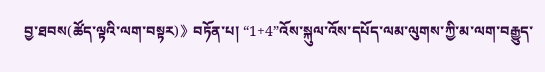བྱ་ཐབས(ཚོད་ལྟའི་ལག་བསྟར)》བཏོན་པ། “1+4”འོས་སྐུལ་འོས་དཔོད་ལམ་ལུགས་ཀྱི་མ་ལག་བརྒྱུད་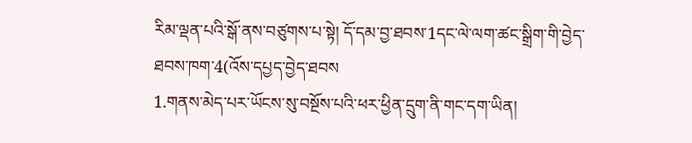རིམ་ལྡན་པའི་སྒོ་ནས་བཙུགས་པ་སྟེ། དོ་དམ་བྱ་ཐབས་1དང་ལེ་ལག་ཚང་སྒྲིག་གི་བྱེད་ཐབས་ཁག་4(འོས་དཔྱད་བྱེད་ཐབས
1.གནས་མེད་པར་ཡོངས་སུ་བསྔོས་པའི་ཕར་ཕྱིན་དྲུག་ནི་གང་དག་ཡིན།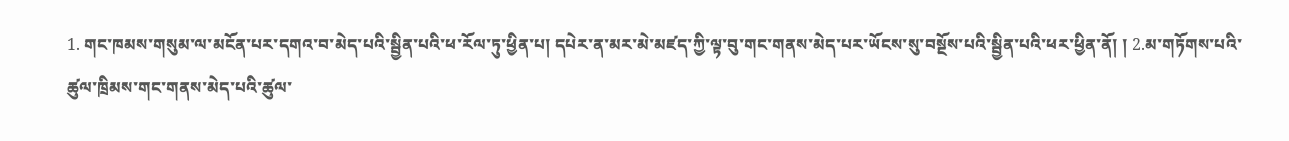1. གང་ཁམས་གསུམ་ལ་མངོན་པར་དགའ་བ་མེད་པའི་སྦྱིན་པའི་ཕ་རོལ་ཏུ་ཕྱིན་པ། དཔེར་ན་མར་མེ་མཛད་ཀྱི་ལྟ་བུ་གང་གནས་མེད་པར་ཡོངས་སུ་བསྔོས་པའི་སྦྱིན་པའི་ཕར་ཕྱིན་ནོ། ། 2.མ་གཏོགས་པའི་ཚུལ་ཁྲིམས་གང་གནས་མེད་པའི་ཚུལ་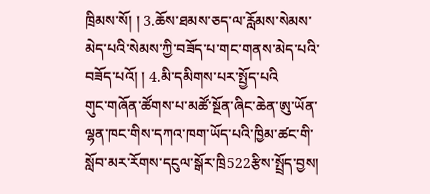ཁྲིམས་སོ། ། 3.ཆོས་ཐམས་ཅད་ལ་རློམས་སེམས་མེད་པའི་སེམས་ཀྱི་བཟོད་པ་གང་གནས་མེད་པའི་བཟོད་པའོ། ། 4.མི་དམིགས་པར་སྤྱོད་པའི
གུང་གཞོན་ཚོགས་པ་མཚོ་སྔོན་ཞིང་ཆེན་ཨུ་ཡོན་ལྷན་ཁང་གིས་དཀའ་ཁག་ཡོད་པའི་ཁྱིམ་ཚང་གི་སློབ་མར་རོགས་དངུལ་སྒོར་ཁྲི522རྩིས་སྤྲོད་བྱས།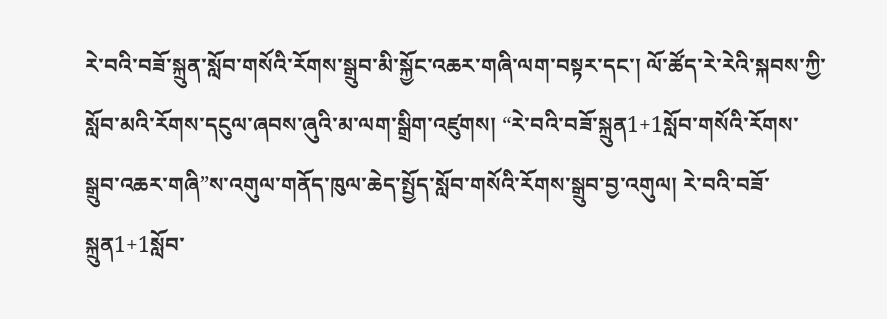རེ་བའི་བཟོ་སྐྲུན་སློབ་གསོའི་རོགས་སྒྲུབ་མི་སྐྱོང་འཆར་གཞི་ལག་བསྟར་དང་། ལོ་ཚོད་རེ་རེའི་སྐབས་ཀྱི་སློབ་མའི་རོགས་དངུལ་ཞབས་ཞུའི་མ་ལག་སྒྲིག་འཛུགས། “རེ་བའི་བཟོ་སྐྲུན1+1སློབ་གསོའི་རོགས་སྒྲུབ་འཆར་གཞི”ས་འགུལ་གནོད་ཁུལ་ཆེད་སྤྱོད་སློབ་གསོའི་རོགས་སྒྲུབ་བྱ་འགུལ། རེ་བའི་བཟོ་སྐྲུན1+1སློབ་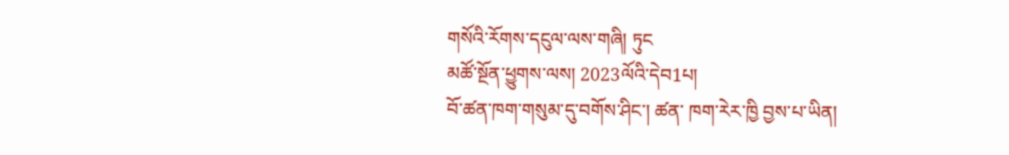གསོའི་རོགས་དངུལ་ལས་གཞི། ཏུང
མཚོ་སྔོན་ཕྱུགས་ལས། 2023ལོའི་དེབ1པ།
བོ་ཚན་ཁག་གསུམ་དུ་བགོས་ཤིང་། ཚན་ ཁག་རེར་ཁྱི བྱས་པ་ཡིན།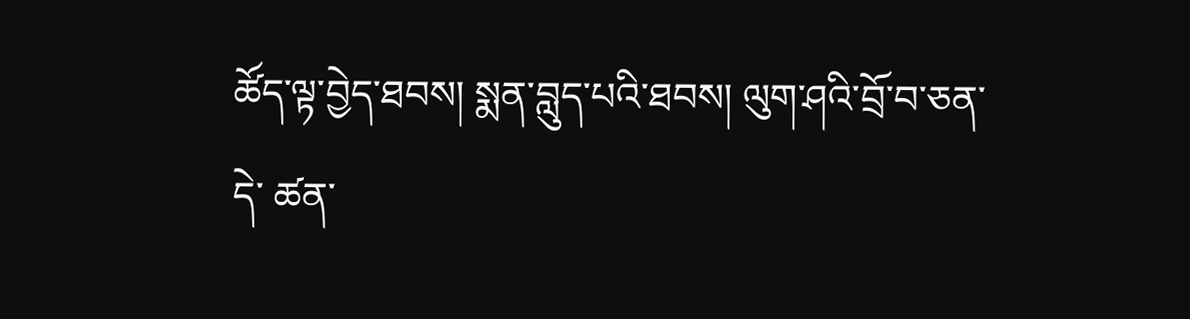ཚོད་ལྟ་བྱེད་ཐབས། སྨན་བླུད་པའི་ཐབས། ལུག་ཤའི་བྲོ་བ་ཅན་དེ་ ཚན་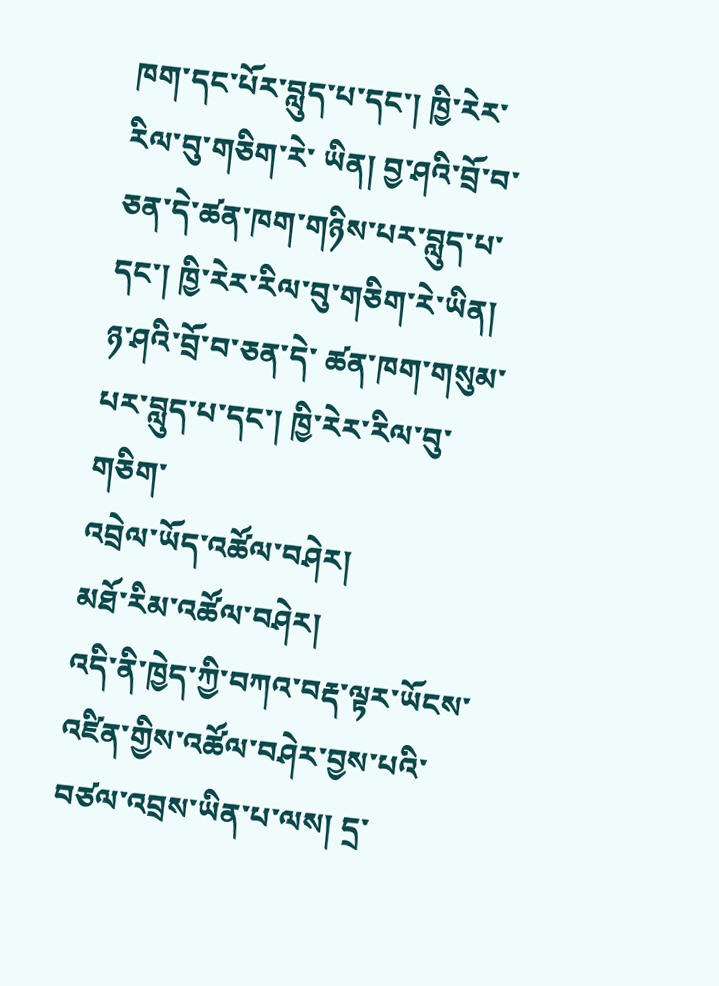ཁག་དང་པོར་བླུད་པ་དང་། ཁྱི་རེར་རིལ་བུ་གཅིག་རེ་ ཡིན། བྱ་ཤའི་བྲོ་བ་ཅན་དེ་ཚན་ཁག་གཉིས་པར་བླུད་པ་ དང་། ཁྱི་རེར་རིལ་བུ་གཅིག་རེ་ཡིན། ཉ་ཤའི་བྲོ་བ་ཅན་དེ་ ཚན་ཁག་གསུམ་པར་བླུད་པ་དང་། ཁྱི་རེར་རིལ་བུ་གཅིག་
འབྲེལ་ཡོད་འཚོལ་བཤེར།
མཐོ་རིམ་འཚོལ་བཤེར།
འདི་ནི་ཁྱེད་ཀྱི་བཀའ་བརྡ་ལྟར་ཡོངས་འཛིན་གྱིས་འཚོལ་བཤེར་བྱས་པའི་བཙལ་འབྲས་ཡིན་པ་ལས། དྲ་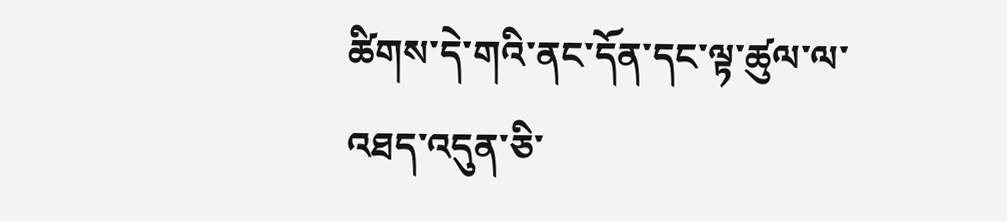ཚིགས་དེ་གའི་ནང་དོན་དང་ལྟ་ཚུལ་ལ་འཐད་འདུན་ཅི་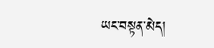ཡང་བསྟན་མེད།